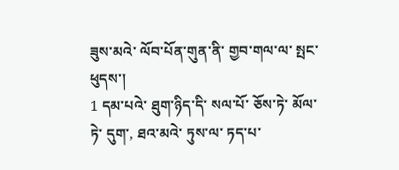ཟུས་མའེ་ ལོབ་པོན་གུན་ནི་ གྱབ་གལ་ལ་ སྤང་ ཕུདས་།
1 དམ་པའེ་ ཐུག་ཉིད་དི་ སལ་པོ་ ཅོས་ཏེ་ མོལ་ཏེ་ དུག་, ཐའ་མའེ་ ཏུས་ལ་ ཏད་པ་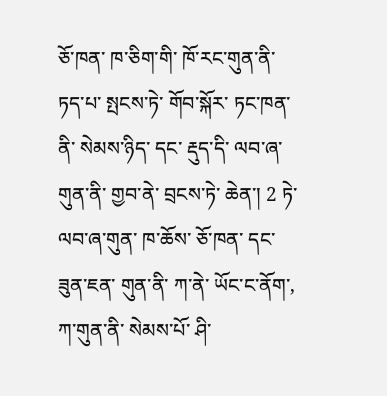ཅོ་ཁན་ ཁ་ཅིག་གི་ ཁོ་རང་གུན་ནི་ ཏད་པ་ སྤངས་ཏེ་ གོབ་སྐོར་ ཏང་ཁན་ནི་ སེམས་ཉིད་ དང་ རྡུད་དི་ ལབ་ཞ་གུན་ནི་ གྱབ་ནེ་ བྲངས་ཏེ་ ཆེན་། 2 ཏེ་ ལབ་ཞ་གུན་ ཁ་ཆོས་ ཅོ་ཁན་ དང་ ཟུན་ཇན་ གུན་ནི་ ཀ་ནེ་ ཡོང་ང་ནོག་, ཀ་གུན་ནི་ སེམས་པོ་ ཤི་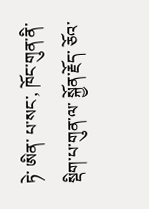ཏེ་ ཨིན་ པ་སང་, ཁོང་གུན་ནི་ སྡིག་པ་གུན་ལ་ སྐྱོན་རྗོད་ ཅོའ་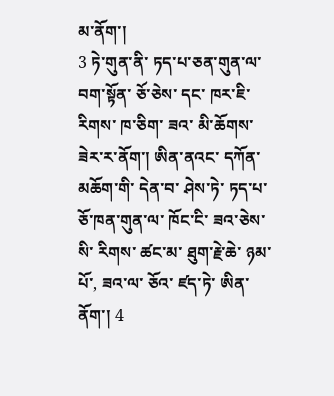མ་ནོག་།
3 ཏེ་གུན་ནི་ ཏད་པ་ཅན་གུན་ལ་ བག་སྟོན་ ཅོ་ཅེས་ དང་ ཁར་ཇི་ རིགས་ ཁ་ཅིག་ ཟའ་ མི་ཆོགས་ ཟེར་ར་ནོག་། ཨིན་ནའང་ དཀོན་མཆོག་གི་ དེན་བ་ ཤེས་ཏེ་ ཏད་པ་ ཅོ་ཁན་གུན་ལ་ ཁོང་ངི་ ཟའ་ཅེས་སི་ རིགས་ ཚང་མ་ ཐུག་རྗེ་ཆེ་ ཉམ་པོ་, ཟའ་ལ་ ཅོའ་ ཛད་ཏེ་ ཨིན་ནོག་། 4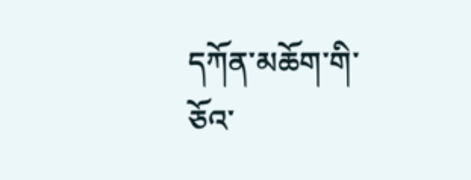དཀོན་མཆོག་གི་ ཅོའ་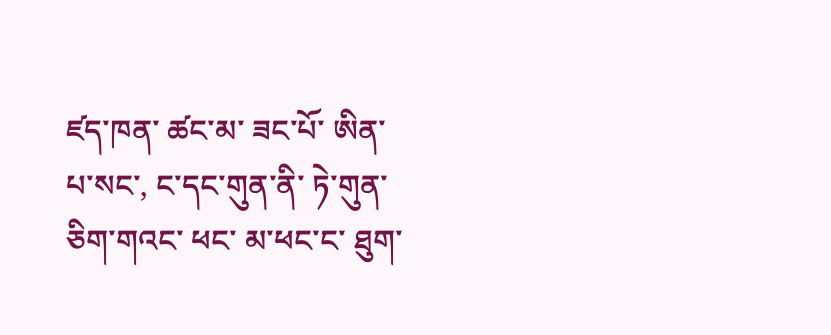ཛད་ཁན་ ཚང་མ་ ཟང་པོ་ ཨིན་ པ་སང་, ང་དང་གུན་ནི་ ཏེ་གུན་ ཅིག་གའང་ ཕང་ མ་ཕང་ང་ ཐུག་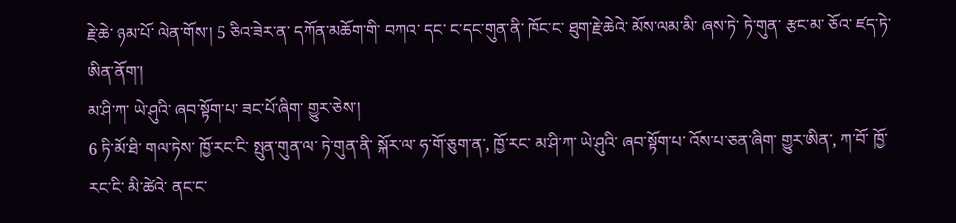རྗེ་ཆེ་ ཉམ་པོ་ ལེན་གོས་། 5 ཅིའ་ཟེར་ན་ དཀོན་མཆོག་གི་ བཀའ་ དང་ ང་དང་གུན་ནི་ ཁོང་ང་ ཐུག་རྗེ་ཆེའེ་ མོས་ལམ་མི་ ཞས་ཏེ་ ཏེ་གུན་ རྩང་མ་ ཅོའ་ ཛད་ཏེ་ ཨིན་ནོག་།
མ་ཤི་ཀ་ ཡེ་ཤུའི་ ཞབ་སྟོག་པ་ ཟང་པོ་ཞིག་ གྱུར་ཅེས་།
6 ཏི་མོ་ཐི་ གལ་ཏེས་ ཁྱོ་རང་ངི་ སྤུན་གུན་ལ་ ཏེ་གུན་ནི་ སྐོར་ལ་ ཧ་གོ་ཅུག་ན་, ཁྱོ་རང་ མ་ཤི་ཀ་ ཡེ་ཤུའི་ ཞབ་སྟོག་པ་ འོས་པ་ཅན་ཞིག་ གྱུར་ཨིན་, ཀ་བོ་ ཁྱོ་རང་ངི་ མི་ཚེའེ་ ནང་ང་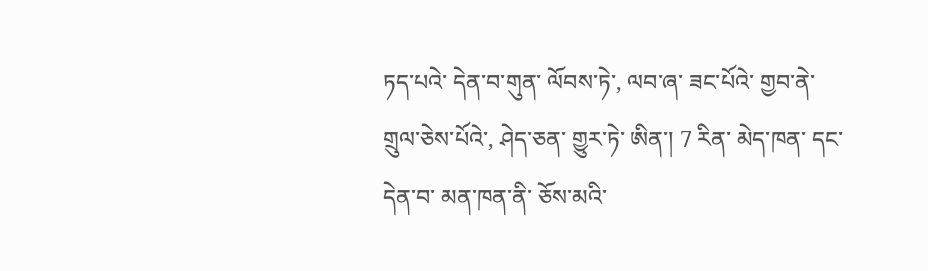ཏད་པའེ་ དེན་བ་གུན་ ལོབས་ཏེ་, ལབ་ཞ་ ཟང་པོའེ་ གྱབ་ནེ་ གྲུལ་ཅེས་པོའེ་, ཤེད་ཅན་ གྱུར་ཏེ་ ཨིན་། 7 རིན་ མེད་ཁན་ དང་ དེན་བ་ མན་ཁན་ནི་ ཅོས་མའི་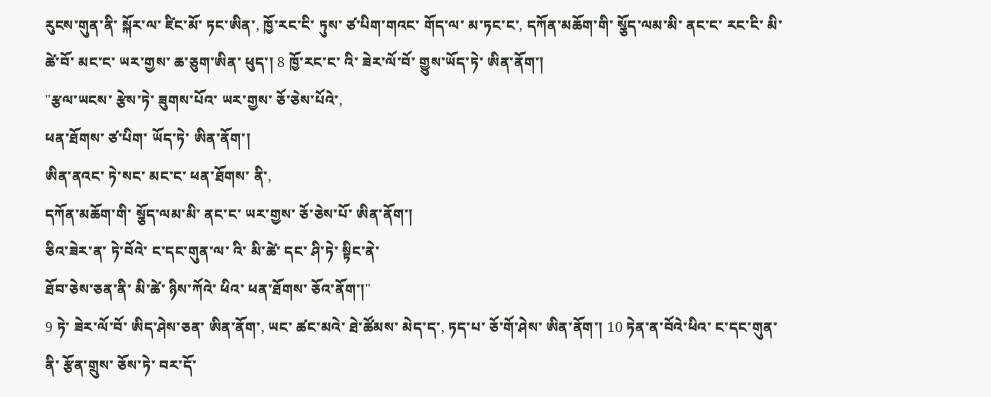རུངས་གུན་ནི་ སྐོར་ལ་ ཛིང་མོ་ ཏང་ཨིན་, ཁྱོ་རང་ངི་ ཏུས་ ཙ་པིག་གའང་ གོད་ལ་ མ་ཏང་ང་, དཀོན་མཆོག་གི་ སྕོད་ལམ་མི་ ནང་ང་ རང་ངི་ མི་ཚེ་བོ་ མང་ང་ ཡར་གྱས་ ཆ་ཅུག་ཨིན་ ཕུད་། 8 ཁྱོ་རང་ང་ འི་ ཟེར་ལོ་བོ་ གྱུས་ཡོད་ཏེ་ ཨིན་ནོག་།
"རྩལ་ཡངས་ རྩེས་ཏེ་ ཟུགས་པོའ་ ཡར་གྱས་ ཅོ་ཅེས་པོའེ་,
ཕན་ཐོགས་ ཙ་པིག་ ཡོད་ཏེ་ ཨིན་ནོག་།
ཨིན་ནའང་ ཏེ་སང་ མང་ང་ ཕན་ཐོགས་ ནི་,
དཀོན་མཆོག་གི་ སྕོད་ལམ་མི་ ནང་ང་ ཡར་གྱས་ ཅོ་ཅེས་པོ་ ཨིན་ནོག་།
ཅིའ་ཟེར་ན་ ཏེ་བོའེ་ ང་དང་གུན་ལ་ འི་ མི་ཚེ་ དང་ ཤི་ཏེ་ སྟིང་ནེ་
ཐོབ་ཅེས་ཅན་ནི་ མི་ཚེ་ ཉིས་ཀོའེ་ ཕིའ་ ཕན་ཐོགས་ ཅོའ་ནོག་།"
9 ཏེ་ ཟེར་ལོ་བོ་ ཨིད་ཤེས་ཅན་ ཨིན་ནོག་, ཡང་ ཚང་མའེ་ ཐེ་ཚོམས་ མེད་ད་, ཏད་པ་ ཅོ་གོ་ཤེས་ ཨིན་ནོག་། 10 ཏེན་ན་བོའེ་ཕིའ་ ང་དང་གུན་ནི་ རྩོན་གྲུས་ ཅོས་ཏེ་ བར་དོ་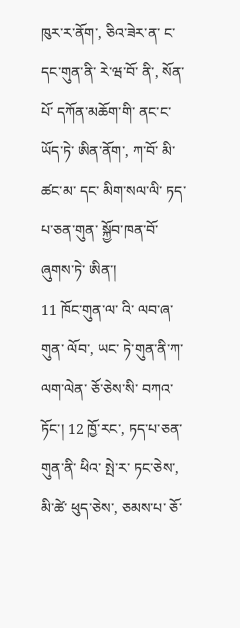ཁུར་ར་ནོག་, ཅིའ་ཟེར་ན་ ང་དང་གུན་ནི་ རེ་ཝ་བོ་ ནི་, སོན་པོ་ དཀོན་མཆོག་གི་ ནང་ང་ ཡོད་ཏེ་ ཨིན་ནོག་, ཀ་བོ་ མི་ཚང་མ་ དང་ མིག་སལ་ལི་ ཏད་པ་ཅན་གུན་ སྐྱོབ་ཁན་བོ་ ཞུགས་ཏེ་ ཨིན་།
11 ཁོང་གུན་ལ་ འི་ ལབ་ཞ་གུན་ ལོབ་, ཡང་ ཏེ་གུན་ནི་ཀ་ ལག་ལེན་ ཅོ་ཅེས་སི་ བཀའ་ ཏོང་། 12 ཁྱོ་རང་, ཏད་པ་ཅན་གུན་ནི་ ཕིའ་ སྤེ་ར་ ཏང་ཅེས་, མི་ཚེ་ ཕུད་ཅེས་, ཅམས་པ་ ཅོ་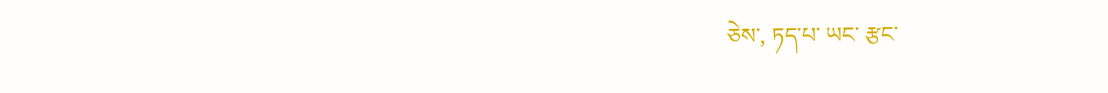ཅེས་, ཏད་པ་ ཡང་ རྩང་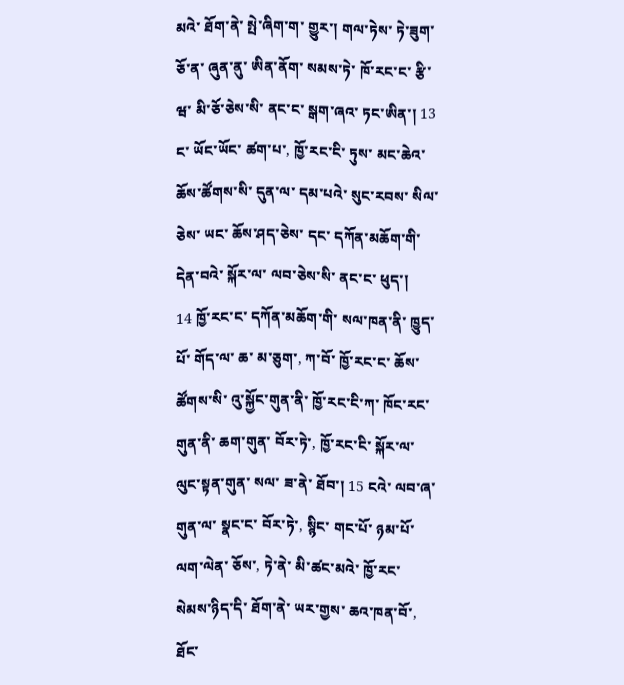མའེ་ ཐོག་ནེ་ སྤེ་ཞིག་ག་ གྱུར་། གལ་ཏེས་ ཏེ་ཟུག་ ཅོ་ན་ ཞུན་ནུ་ ཨིན་ནོག་ སམས་ཏེ་ ཁོ་རང་ང་ རྩི་ཝ་ མི་ཅོ་ཅེས་སི་ ནང་ང་ སྒག་ཞའ་ ཏང་ཨིན་། 13 ང་ ཡོང་ཡོང་ ཚག་པ་, ཁྱོ་རང་ངི་ ཏུས་ མང་ཆེའ་ ཆོས་ཚོགས་སི་ དུན་ལ་ དམ་པའེ་ སུང་རབས་ སིལ་ཅེས་ ཡང་ ཆོས་ཤད་ཅེས་ དང་ དཀོན་མཆོག་གི་ དེན་བའེ་ སྐོར་ལ་ ལབ་ཅེས་སི་ ནང་ང་ ཕུད་།
14 ཁྱོ་རང་ང་ དཀོན་མཆོག་གི་ སལ་ཁན་ནི་ ཁྱུད་པོ་ གོད་ལ་ ཆ་ མ་ཅུག་, ཀ་བོ་ ཁྱོ་རང་ང་ ཆོས་ཚོགས་སི་ འུ་སྐྱོང་གུན་ནི་ ཁྱོ་རང་ངི་ཀ་ ཁོང་རང་གུན་ནི་ ཆག་གུན་ བོར་ཏེ་, ཁྱོ་རང་ངི་ སྐོར་ལ་ ལུང་སྟན་གུན་ སལ་ ཟ་ནེ་ ཐོབ་། 15 ངའེ་ ལབ་ཞ་གུན་ལ་ སྣང་ང་ བོར་ཏེ་, སྙིང་ གང་པོ་ ཉམ་པོ་ ལག་ལེན་ ཅོས་, ཏེ་ནེ་ མི་ཚང་མའེ་ ཁྱོ་རང་ སེམས་ཉིད་དི་ ཐོག་ནེ་ ཡར་གྱས་ ཆའ་ཁན་བོ་, ཐོང་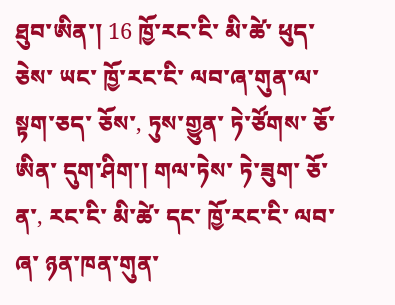ཐུབ་ཨིན་། 16 ཁྱོ་རང་ངི་ མི་ཚེ་ ཕུད་ཅེས་ ཡང་ ཁྱོ་རང་ངི་ ལབ་ཞ་གུན་ལ་ སྟག་ཅད་ ཅོས་, ཏུས་གྱུན་ ཏེ་ཙོགས་ ཅོ་ཨིན་ དུག་ཤིག་། གལ་ཏེས་ ཏེ་ཟུག་ ཅོ་ན་, རང་ངི་ མི་ཚེ་ དང་ ཁྱོ་རང་ངི་ ལབ་ཞ་ ཉན་ཁན་གུན་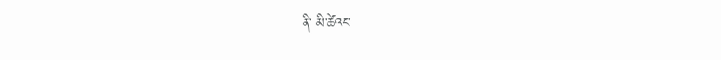ནི་ མི་ཚེའང་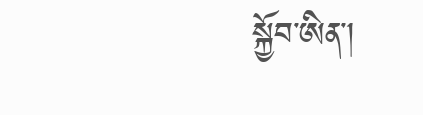སྐྱོབ་ཨིན་།